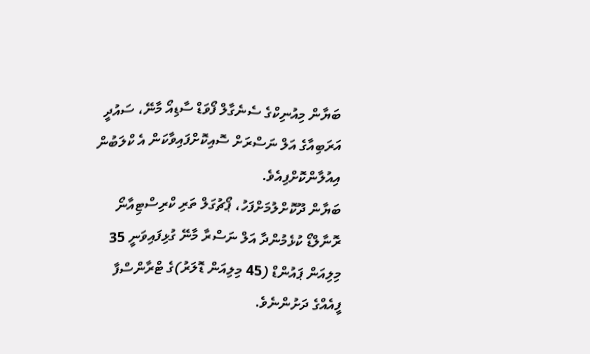ބަޔާން މިއުނިކްގެ ސެނެގާލް ފޯވަޑް ސާޑިއޯ މާނޭ، ސައުދީ އަރަބިއާގެ އަލް ނަސްރަށް ސޮއިކޮށްފައިވާކަން އެ ކްލަބުން އިއުލާންކޮށްފިއެވެ.
ބަޔާން ދޫކޮށްލުމަށްފަހު، ޕޯޗުގަލް ތަރި ކްރިސްޓިއާނޯ ރޮނާލްޑޯ ކުޅެމުންދާ އަލް ނަސްރާ މާނޭ ގުޅިފައިވަނީ 35 މިލިއަން ޕައުންޑް (45 މިލިއަން ޑޮލަރު)ގެ ޓްރާންސްފާ ފީއެއްގެ ދަށުންނެވެ.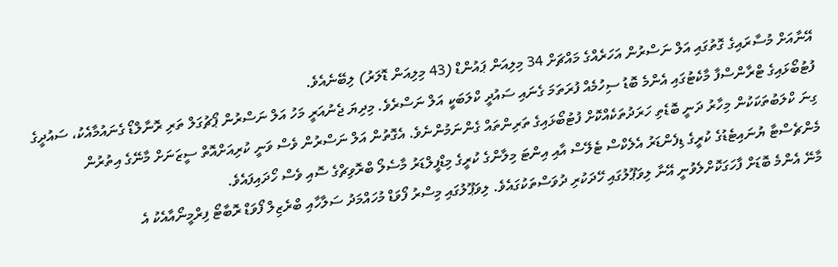އޭނާއަށް މުސާރައިގެ ގޮތުގައި އަލް ނަސްރުން އަހަރެއްގެ މައްޗަށް 34 މިލިއަން ޕައުންޑް (43 މިލިއަން ޑޮލަރު) ލިބޭނެއެވެ.
ފުޓުބޯޅައިގެ ޓްރާންސްފާ މާކެޓުގައި އެންމެ ބޮޑު ސިހުމެއް ފުރަތަމަ ގެނައި ސައުދީ ކްލަބަކީ އަލް ނަސްރެވެ. މިދިޔަ ޖެނުއަރީ މަހު އަލް ނަސްރުން ޕޯޗުގަލް ތަރި ރޮނާލްޑޯ ގެނައުމާއެކު، ސައުދީގެ ގިނަ ކްލަބުތަކަކުން މިހާރު ދަނީ ބޮޑެތި ހަރަދުތަކެއްކޮށް ފުޓުބޯޅައިގެ ތަރިންތައް ގެންނަމުންނެވެ. އެގޮތުން އަލް ނަސްރުން ވެސް ވަނީ ކުރިއަށްއޮތް ސީޒަނަށް މާނޭގެ އިތުރުން މެންޗެސްޓާ ޔުނައިޓެޑުގެ ކުރީގެ ޑިފެންޑަރު އެލެކްސް ޓެލޭސް އާއި އިންޓަ މިލާންގެ ކުރީގެ މިޑްފީލްޑަރު މާސެލޯ ބްރޮވިޗްގެ ސޮއި ވެސް ހޯދައިފައެވެ.
މާނޭ އެންމެ ބޮޑަށް ފާހަގަކޮށްލެވުނީ އޭނާ ލިވަޕޫލުގައި ހޭދަކުރި ދުވަސްތަކުގައެވެ. ލިވަޕޫލުގައި މިސްރު ފޯވަޑް މުހައްމަދު ސަލާހާއި ބްރެޒިލް ފޯވަޑް ރޮބާޓޯ ފިރްމީނޯއާއެކު އެ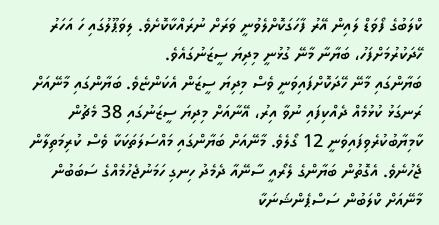ކްލަބުގެ ފޯވަޑް ލައިން އޭރު ފާހަގަކޮށްލެވުނީ ވަރަށް ނުރައްކާކޮށެވެ. ލިވަޕޫލުގައި ހަ އަހަރު ހޭދަކުރުމަށްފަހު، ބަޔާނާ މާނޭ ގުޅުނީ މިދިޔަ ސީޒަނުގައެވެ.
ބަޔާންގައި މާނޭ ހޭދަކޮށްފައިވަނީ ވެސް މިދިޔަ ސީޒަން އެކަންޏެވެ. ބަޔާންގައި މާނޭއަށް ރަނގަޅު ކުޅުމެއް ދެއްކިފައި ނުވާ އިރު، އޭނާއަށް މިދިޔަ ސީޒަނުގައި 38 މެޗުން ކާމިޔާބުކުރެވިފައިވަނީ 12 ގޯލެވެ. މާނޭއަށް ބަޔާންގައި މައްސަލަތަކަކާ ވެސް ކުރިމަތިލާން ޖެހުނެވެ. އެގޮތުން ބަޔާންގެ ލެރޯއީ ސާނޭއާ ދެމެދު ހިނގި ހަމަނުޖެހުމެއްގެ ސަބަބުން މާނޭއަށް ކްލަބުން ސަސްޕެންޝަނަކާ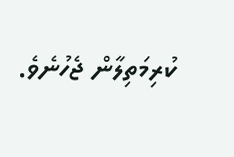ކުރިމަތިލާން ޖެހުނެވެ.